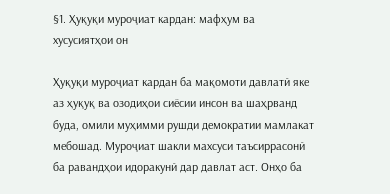§1. Ҳуқуқи муроҷиат кардан: мафҳум ва хусусиятҳои он

Ҳуқуқи муроҷиат кардан ба мақомоти давлатӣ яке аз ҳуқуқ ва озодиҳои сиёсии инсон ва шаҳрванд буда, омили муҳимми рушди демократии мамлакат мебошад. Муроҷиат шакли махсуси таъсиррасонӣ ба равандҳои идоракунӣ дар давлат аст. Онҳо ба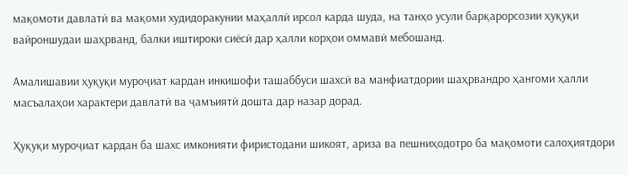мақомоти давлатӣ ва мақоми худидоракунии маҳаллӣ ирсол карда шуда, на танҳо усули барқарорсозии ҳуқуқи вайроншудаи шаҳрванд, балки иштироки сиёсӣ дар ҳалли корҳои оммавӣ мебошанд.

Амалишавии ҳуқуқи муроҷиат кардан инкишофи ташаббуси шахсӣ ва манфиатдории шаҳрвандро ҳангоми ҳалли масъалаҳои характери давлатӣ ва ҷамъиятӣ дошта дар назар дорад.

Ҳуқуқи муроҷиат кардан ба шахс имконияти фиристодани шикоят, ариза ва пешниҳодотро ба мақомоти салоҳиятдори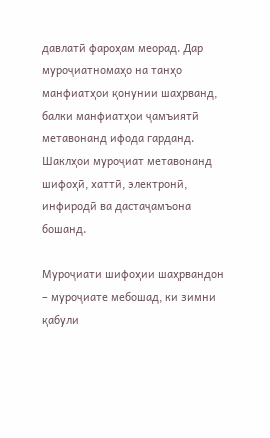давлатӣ фароҳам меорад. Дар муроҷиатномаҳо на танҳо манфиатҳои қонунии шаҳрванд, балки манфиатҳои ҷамъиятӣ метавонанд ифода гарданд. Шаклҳои муроҷиат метавонанд шифоҳӣ, хаттӣ, электронӣ, инфиродӣ ва дастаҷамъона бошанд.

Муроҷиати шифоҳии шаҳрвандон – муроҷиате мебошад, ки зимни қабули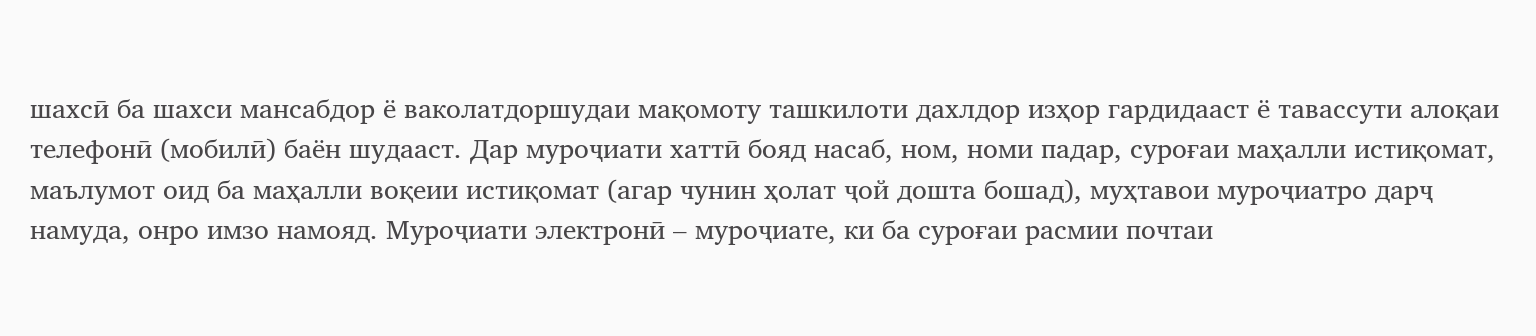шахсӣ ба шахси мансабдор ё ваколатдоршудаи мақомоту ташкилоти дахлдор изҳор гардидааст ё тавассути алоқаи телефонӣ (мобилӣ) баён шудааст. Дар муроҷиати хаттӣ бояд насаб, ном, номи падар, суроғаи маҳалли истиқомат, маълумот оид ба маҳалли воқеии истиқомат (агар чунин ҳолат ҷой дошта бошад), муҳтавои муроҷиатро дарҷ намуда, онро имзо намояд. Муроҷиати электронӣ – муроҷиате, ки ба суроғаи расмии почтаи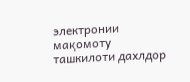электронии мақомоту ташкилоти дахлдор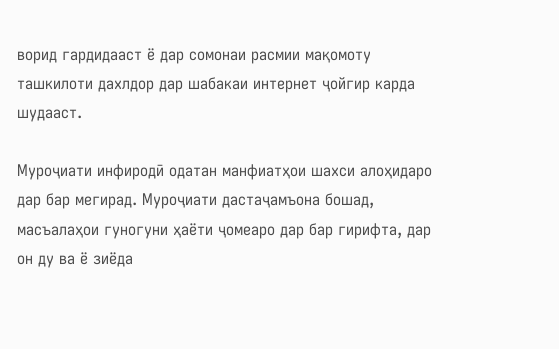ворид гардидааст ё дар сомонаи расмии мақомоту ташкилоти дахлдор дар шабакаи интернет ҷойгир карда шудааст.

Муроҷиати инфиродӣ одатан манфиатҳои шахси алоҳидаро дар бар мегирад. Муроҷиати дастаҷамъона бошад, масъалаҳои гуногуни ҳаёти ҷомеаро дар бар гирифта, дар он ду ва ё зиёда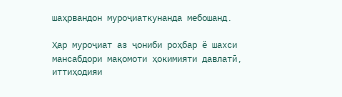шаҳрвандон муроҷиаткунанда мебошанд.

Ҳар муроҷиат аз ҷониби роҳбар ё шахси мансабдори мақомоти ҳокимияти давлатӣ, иттиҳодияи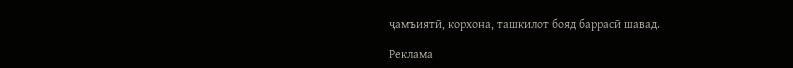ҷамъиятӣ, корхона, ташкилот бояд баррасӣ шавад.

Реклама